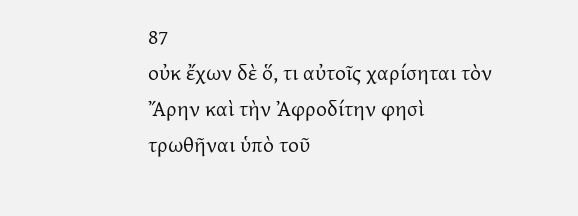87
οὐκ ἔχων δὲ ὅ, τι αὐτοῖς χαρίσηται τὸν Ἄρην καὶ τὴν Ἀφροδίτην φησὶ τρωθῆναι ὑπὸ τοῦ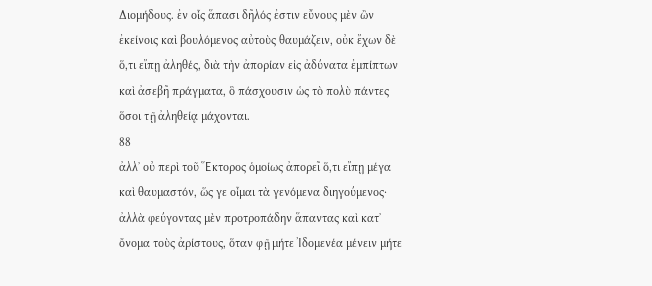Διομήδους. ἐν οἷς ἅπασι δῆλός ἐστιν εὔνους μὲν ὢν ἐκείνοις καὶ βουλόμενος αὐτοὺς θαυμάζειν, οὐκ ἔχων δὲ ὅ,τι εἴπῃ ἀληθές, διὰ τὴν ἀπορίαν εἰς ἀδύνατα ἐμπίπτων καὶ ἀσεβῆ πράγματα, ὃ πάσχουσιν ὡς τὸ πολὺ πάντες ὅσοι τῇ ἀληθείᾳ μάχονται.
88
ἀλλʼ οὐ περὶ τοῦ Ἕκτορος ὁμοίως ἀπορεῖ ὅ,τι εἴπῃ μέγα καὶ θαυμαστόν, ὥς γε οἶμαι τὰ γενόμενα διηγούμενος· ἀλλὰ φεύγοντας μὲν προτροπάδην ἅπαντας καὶ κατʼ ὄνομα τοὺς ἀρίστους, ὅταν φῇ μήτε Ἰδομενέα μένειν μήτε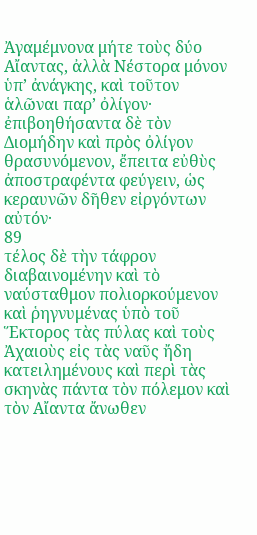Ἀγαμέμνονα μήτε τοὺς δύο Αἴαντας, ἀλλὰ Νέστορα μόνον ὑπʼ ἀνάγκης, καὶ τοῦτον ἁλῶναι παρʼ ὀλίγον· ἐπιβοηθήσαντα δὲ τὸν Διομήδην καὶ πρὸς ὀλίγον θρασυνόμενον, ἔπειτα εὐθὺς ἀποστραφέντα φεύγειν, ὡς κεραυνῶν δῆθεν εἰργόντων αὐτόν·
89
τέλος δὲ τὴν τάφρον διαβαινομένην καὶ τὸ ναύσταθμον πολιορκούμενον καὶ ῥηγνυμένας ὑπὸ τοῦ Ἕκτορος τὰς πύλας καὶ τοὺς Ἀχαιοὺς εἰς τὰς ναῦς ἤδη κατειλημένους καὶ περὶ τὰς σκηνὰς πάντα τὸν πόλεμον καὶ τὸν Αἴαντα ἄνωθεν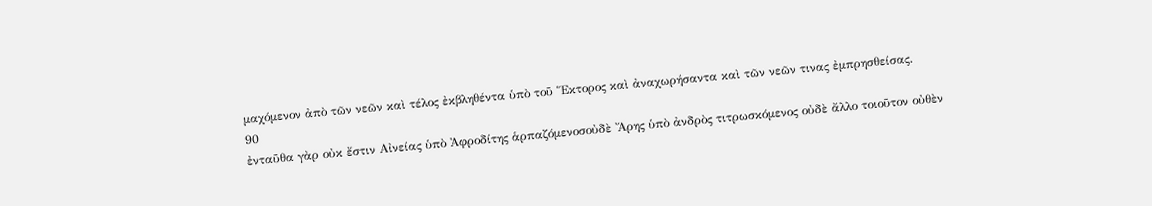μαχόμενον ἀπὸ τῶν νεῶν καὶ τέλος ἐκβληθέντα ὑπὸ τοῦ Ἕκτορος καὶ ἀναχωρήσαντα καὶ τῶν νεῶν τινας ἐμπρησθείσας.
90
ἐνταῦθα γὰρ οὐκ ἔστιν Αἰνείας ὑπὸ Ἀφροδίτης ἁρπαζόμενοσοὐδὲ Ἄρης ὑπὸ ἀνδρὸς τιτρωσκόμενος οὐδὲ ἄλλο τοιοῦτον οὐθὲν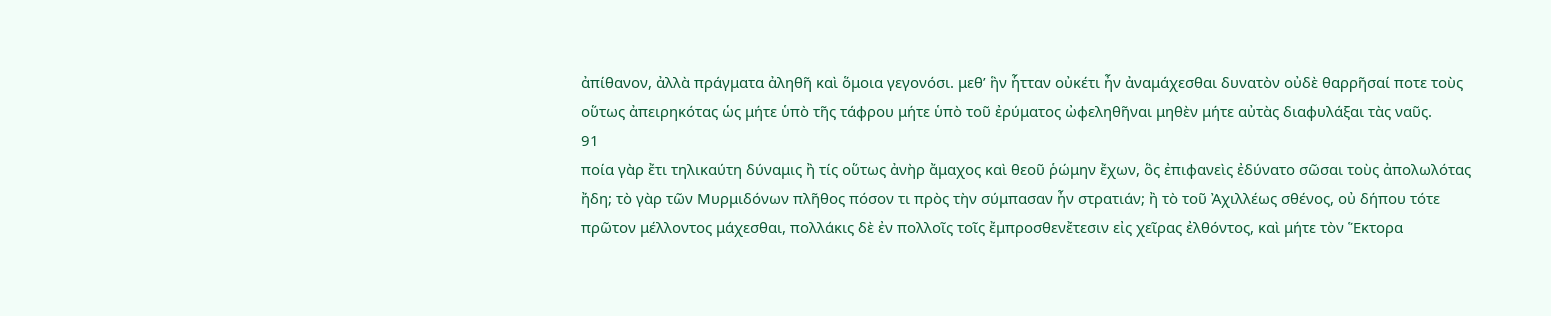ἀπίθανον, ἀλλὰ πράγματα ἀληθῆ καὶ ὅμοια γεγονόσι. μεθʼ ἣν ἧτταν οὐκέτι ἦν ἀναμάχεσθαι δυνατὸν οὐδὲ θαρρῆσαί ποτε τοὺς οὕτως ἀπειρηκότας ὡς μήτε ὑπὸ τῆς τάφρου μήτε ὑπὸ τοῦ ἐρύματος ὠφεληθῆναι μηθὲν μήτε αὐτὰς διαφυλάξαι τὰς ναῦς.
91
ποία γὰρ ἔτι τηλικαύτη δύναμις ἢ τίς οὕτως ἀνὴρ ἄμαχος καὶ θεοῦ ῥώμην ἔχων, ὃς ἐπιφανεὶς ἐδύνατο σῶσαι τοὺς ἀπολωλότας ἤδη; τὸ γὰρ τῶν Μυρμιδόνων πλῆθος πόσον τι πρὸς τὴν σύμπασαν ἦν στρατιάν; ἢ τὸ τοῦ Ἀχιλλέως σθένος, οὐ δήπου τότε πρῶτον μέλλοντος μάχεσθαι, πολλάκις δὲ ἐν πολλοῖς τοῖς ἔμπροσθενἔτεσιν εἰς χεῖρας ἐλθόντος, καὶ μήτε τὸν Ἕκτορα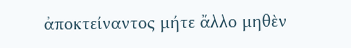ἀποκτείναντος μήτε ἄλλο μηθὲν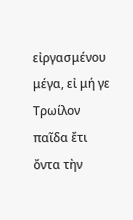εἰργασμένου μέγα, εἰ μή γε Τρωίλον παῖδα ἔτι ὄντα τὴν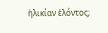ἡλικίαν ἑλόντος;